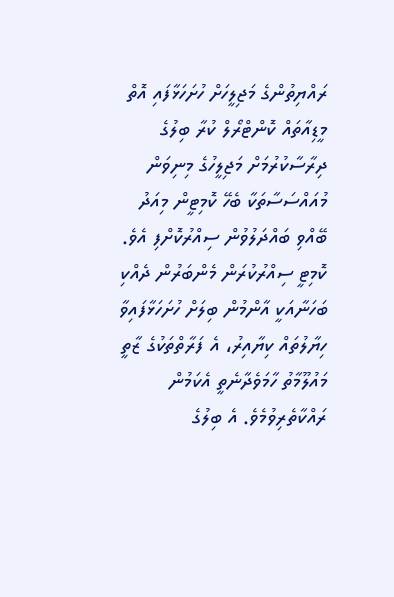ރައްޔިތުންގެ މަޖިލީހަށް ހުށަހަޅާފައި އޮތް މީޑިއާތައް ކޮންޓްރޯލް ކުރާ ބިލުގެ ދިރާސާކުރުމަށް މަޖިލީހުގެ މިނިވަން މުއައްސަސާތަކާ ބެހޭ ކޮމިޓީން މިއަދު ބޭއްވި ބައްދަލުވުން ސިއްރުކޮށްފި އެވެ.
ކޮމިޓީ ސިއްރުކުރަން މެންބަރުން ދެއްކި ބަހަނާއަކީ އާންމުން ބިލަށް ހުށަހަޅާފައިވާ ހިޔާލުތައް ކިޔާއިރު، އެ ފަރާތްތަކުގެ ޒާތީ މައުލޫމާތު ހާމަވެދާނެތީ އެކަމުން ރައްކާތެރިވުމެވެ. އެ ބިލުގެ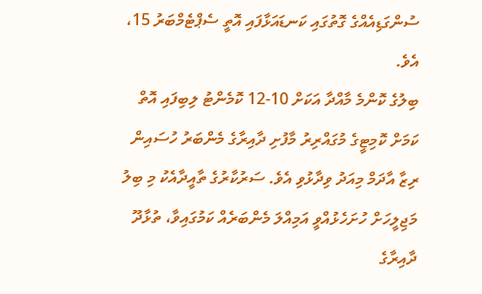ސުންގަޑިއެއްގެ ގޮތުގައި ކަނޑައަޅާފައި އޮތީ ސެޕްޓެމްބަރު 15، އެވެ.
ބިލުގެ ކޮންމެ މާއްދާ އަކަށް 10-12 ކޮމެންޓު ލިބިފައި އޮތް ކަމަށް ކޮމިޓީގެ މުގައްރިރު މާފުށި ދާއިރާގެ މެންބަރު ހުސައިން ރިޒާ އާދަމް މިއަދު ވިދާޅުވި އެވެ. ސަރުކާރުގެ ތާއީދާއެކު މި ބިލު މަޖިލީހަށް ހުށަހެޅުއްވީ އަމިއްލަ މެންބަރެއް ކަމުގައިވާ، ތުޅާދޫ ދާއިރާގެ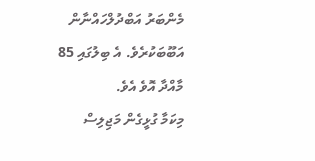މެންބަރު އަބްދުލްހައްނާން އަބޫބަކުރެވެ. އެ ބިލުގައި 85 މާއްދާ އޮވެ އެވެ.
މިކަމާ ގުޅީގެން މަޖިލިސް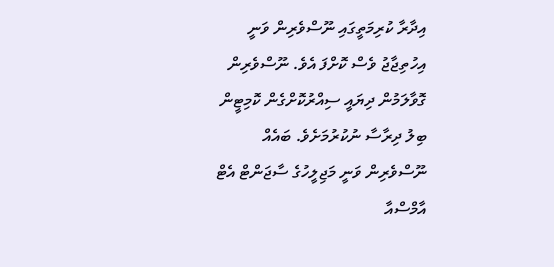އިދާރާ ކުރިމަތީގައި ނޫސްވެރިން ވަނީ އިހުތިޖާޖު ވެސް ކޮށްފަ އެވެ. ނޫސްވެރިން ގޮވާލަމުން ދިޔައީ ސިއްރުކޮށްގެން ކޮމިޓީން ބިލު ދިރާސާ ނުކުރުމަށެވެ. ބައެއް ނޫސްވެރިން ވަނީ މަޖިލީހުގެ ސާޖަންޓް އެޓް އާމްސްއާ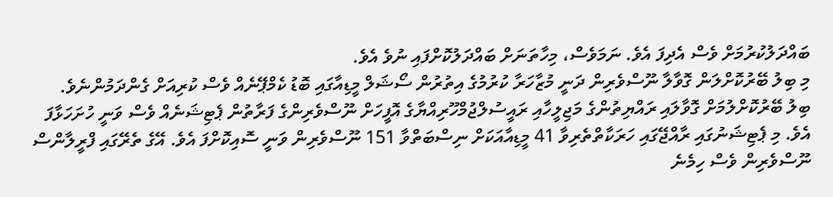ބައްދަލުކުރުމަށް ވެސް އެދިފަ އެވެ. ނަމަވެސް، މިހާތަނަށް ބައްދަލުކޮށްފައި ނުވެ އެވެ.
މި ބިލު ބޭރުކޮށްލަން ގޮވާލާ ނޫސްވެރިން ދަނީ މުޒާހަރާ ކުރުމުގެ އިތުރުން ސޯޝަލް މީޑިއާގައި ބޮޑު ކެމްޕޭނެއް ވެސް ކުރިއަށް ގެންދަމުންނެވެ.
ބިލު ބޭރުކޮށްލުމަށް ގޮވާލައި ރައްޔިތުންގެ މަޖިލީހާއި ރައީސުލްޖުމްހޫރިއްޔާގެ އޮފީހަށް ނޫސްވެރިންގެ ފަރާތުން ޕެޓިޝަނެއް ވެސް ވަނީ ހުށަހަޅާފަ އެވެ. މި ޕެޓިޝަނުގައި ރާއްޖޭގައި ހަރަކާތްތެރިވާ 41 މީޑިއާއަކަށް ނިސްބަތްވާ 151 ނޫސްވެރިން ވަނީ ސޮއިކޮށްފަ އެވެ. އޭގެ ތެރޭގައި ފްރީލާންސް ނޫސްވެރިން ވެސް ހިމެނެ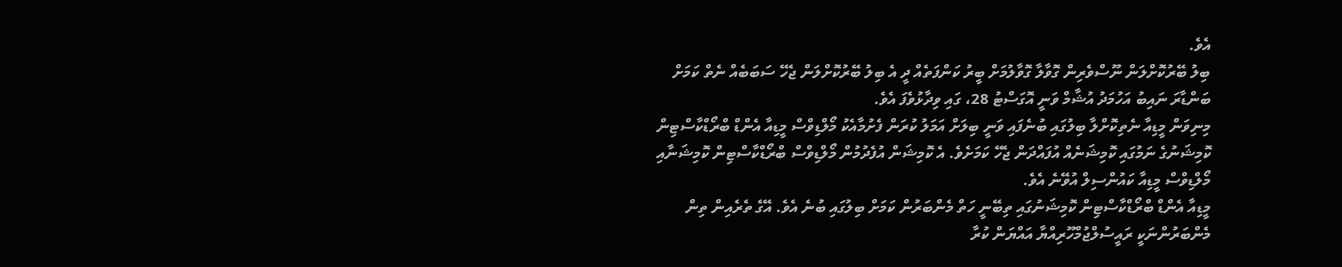އެވެ.
ބިލު ބޭރުކޮށްލަން ނޫސްވެރިން ގޮވާލާ ގޮވާލުމަށް ބީރު ކަންފަތެއް ދީ އެ ބިލު ބޭރުކޮށްލަން ޖެހޭ ސަބަބެއް ނެތް ކަމަށް ބަންޑާރަ ނައިބު އަހުމަދު އުޝާމް ވަނީ އޮގަސްޓު 28، ގައި ވިދާޅުވެފަ އެވެ.
މިނިވަން މީޑިއާ ނެތިކޮށްލާ ބިލުގައި ބުނެފައި ވަނީ ބިލަށް އަމަލު ކުރަން ފެށުމާއެކު މޯލްޑިވްސް މީޑިއާ އެންޑް ބްރޯޑްކާސްޓިން ކޮމިޝަނުގެ ނަމުގައި ކޮމިޝަނެއް އުފައްދަން ޖެހޭ ކަމަށެވެ. އެ ކޮމިޝަން އުފެދުމުން މޯލްޑިވްސް ބްރޯޑްކާސްޓިން ކޮމިޝަނާއި މޯލްޑިވްސް މީޑިއާ ކައުންސިލް އުވޭނެ އެވެ.
މީޑިއާ އެންޑް ބްރޯޑްކާސްޓިން ކޮމިޝަނުގައި ތިބޭނީ ހަތް މެންބަރުން ކަމަށް ބިލުގައި ބުނެ އެވެ. އޭގެ ތެރެއިން ތިން މެންބަރުންނަކީ ރައީސުލްޖުމްހޫރިއްޔާ އައްޔަން ކުރާ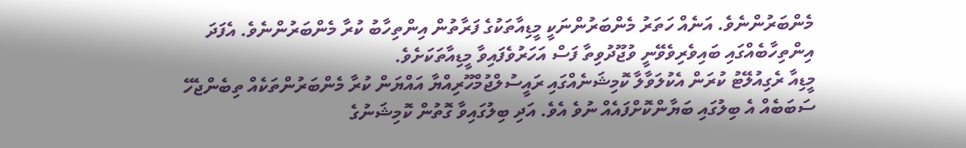މެންބަރުންނެވެ. އަނެއް ހަތަރު މެންބަރުންނަކީ މީޑިއާތަކުގެ ފަރާތުން އިންތިހާބު ކުރާ މެންބަރުންނެވެ. އެފަދަ އިންތިހާބެއްގައި ބައިވެރިވެވޭނީ ވުޖޫދުވިތާ ފަސް އަހަރުވެފައިވާ މީޑިއާތަކަށެވެ.
މީޑިއާ ރެގިއުލޭޓު ކުރަން އެކުލަވާލާ ކޮމިޝަނެއްގައި ރައީސުލްޖުމްހޫރިއްޔާ އައްޔަން ކުރާ މެންބަރުންތަކެއް ތިބެންޖެހޭ ސަބަބެއް އެ ބިލުގައި ބަޔާންކޮށްފައެއް ނުވެ އެވެ. އަދި ބިލުގައިވާ ގޮތުން ކޮމިޝަނުގެ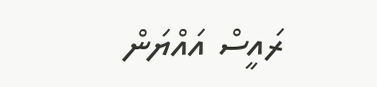ރައީސް އައްޔަން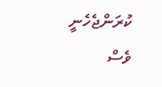ކުރަންޖެހެނީ ވެސް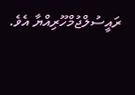ރައީސުލްޖުމްހޫރިއްޔާ އެވެ.